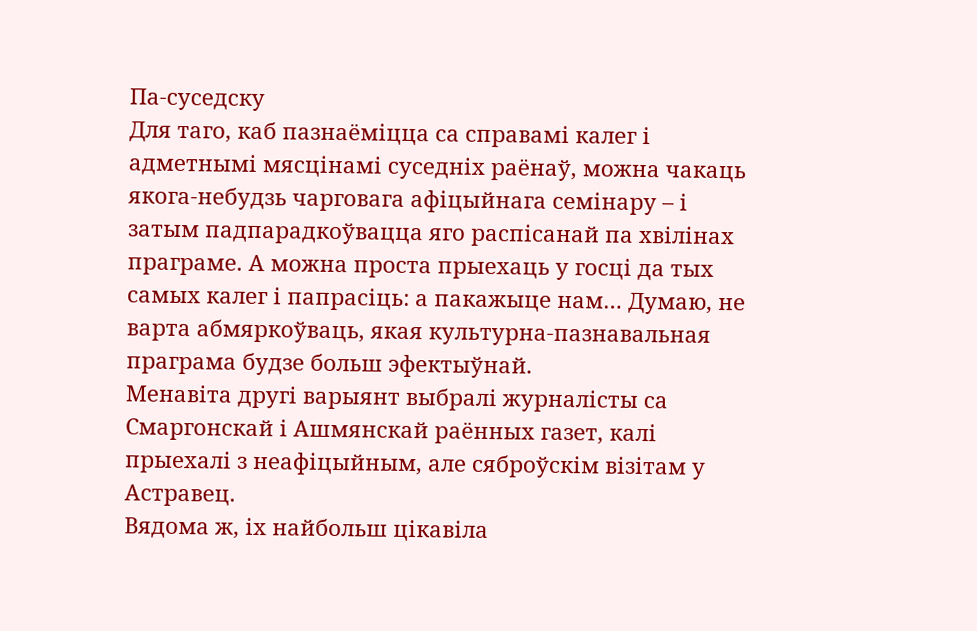Па-суседску
Для таго, каб пазнаёміцца са справамі калег і адметнымі мясцінамі суседніх раёнаў, можна чакаць якога-небудзь чарговага афіцыйнага семінару – і затым падпарадкоўвацца яго распісанай па хвілінах праграме. А можна проста прыехаць у госці да тых самых калег і папрасіць: а пакажыце нам… Думаю, не варта абмяркоўваць, якая культурна-пазнавальная праграма будзе больш эфектыўнай.
Менавіта другі варыянт выбралі журналісты са Смаргонскай і Ашмянскай раённых газет, калі прыехалі з неафіцыйным, але сяброўскім візітам у Астравец.
Вядома ж, іх найбольш цікавіла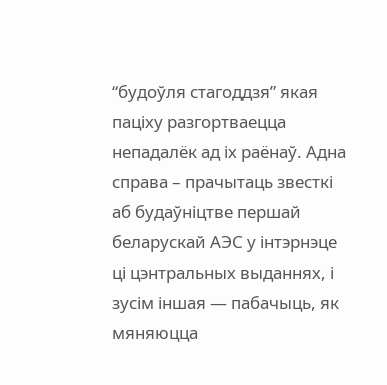“будоўля стагоддзя” якая паціху разгортваецца непадалёк ад іх раёнаў. Адна справа – прачытаць звесткі аб будаўніцтве першай беларускай АЭС у інтэрнэце ці цэнтральных выданнях, і зусім іншая — пабачыць, як мяняюцца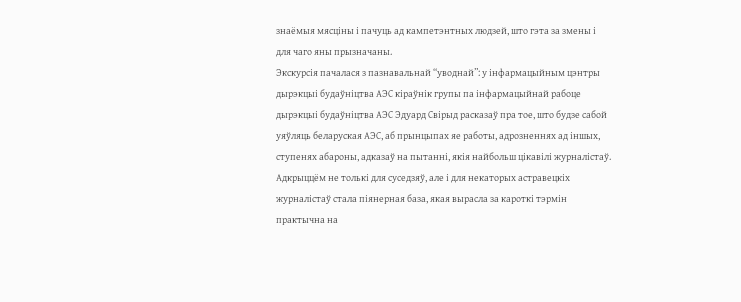знаёмыя мясціны і пачуць ад кампетэнтных людзей, што гэта за змены і для чаго яны прызначаны.
Экскурсія пачалася з пазнавальнай “уводнай”: у інфармацыйным цэнтры дырэкцыі будаўніцтва АЭС кіраўнік групы па інфармацыйнай рабоце дырэкцыі будаўніцтва АЭС Эдуард Свірыд расказаў пра тое, што будзе сабой уяўляць беларуская АЭС, аб прынцыпах яе работы, адрозненнях ад іншых, ступенях абароны, адказаў на пытанні, якія найбольш цікавілі журналістаў.
Адкрыццём не толькі для суседзяў, але і для некаторых астравецкіх журналістаў стала піянерная база, якая вырасла за кароткі тэрмін практычна на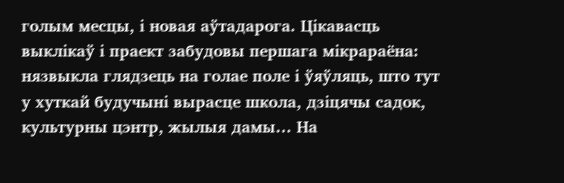голым месцы, і новая аўтадарога. Цікавасць выклікаў і праект забудовы першага мікрараёна: нязвыкла глядзець на голае поле і ўяўляць, што тут у хуткай будучыні вырасце школа, дзіцячы садок, культурны цэнтр, жылыя дамы… На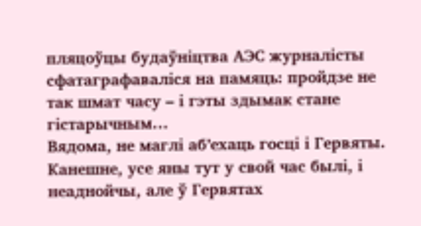пляцоўцы будаўніцтва АЭС журналісты сфатаграфаваліся на памяць: пройдзе не так шмат часу – і гэты здымак стане гістарычным…
Вядома, не маглі аб’ехаць госці і Гервяты. Канешне, усе яны тут у свой час былі, і неаднойчы, але ў Гервятах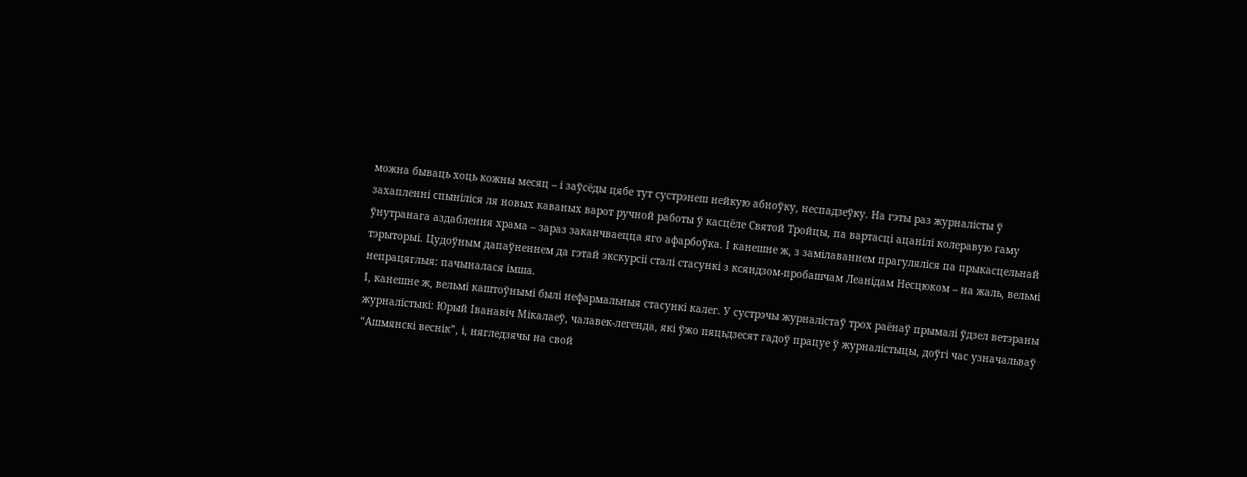можна бываць хоць кожны месяц – і заўсёды цябе тут сустрэнеш нейкую абноўку, неспадзеўку. На гэты раз журналісты ў захапленні спыніліся ля новых каваных варот ручной работы ў касцёле Святой Тройцы, па вартасці ацанілі колеравую гаму ўнутранага аздаблення храма – зараз заканчваецца яго афарбоўка. І канешне ж, з замілаваннем прагуляліся па прыкасцельнай тэрыторыі. Цудоўным дапаўненнем да гэтай экскурсіі сталі стасункі з ксяндзом-пробашчам Леанідам Несцюком – на жаль, вельмі непрацяглыя: пачыналася імша.
І, канешне ж, вельмі каштоўнымі былі нефармальныя стасункі калег. У сустрэчы журналістаў трох раёнаў прымалі ўдзел ветэраны журналістыкі: Юрый Іванавіч Мікалаеў, чалавек-легенда, які ўжо пяцьдзесят гадоў працуе ў журналістыцы, доўгі час узначальваў “Ашмянскі веснік”, і, нягледзячы на свой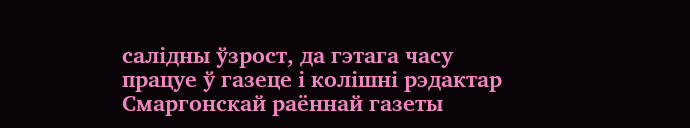салідны ўзрост, да гэтага часу працуе ў газеце і колішні рэдактар Смаргонскай раённай газеты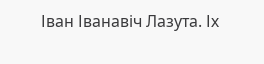Іван Іванавіч Лазута. Іх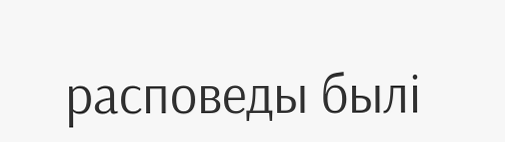расповеды былі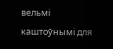вельмі каштоўнымі для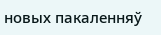новых пакаленняў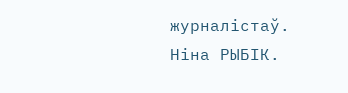журналістаў.
Ніна РЫБІК.